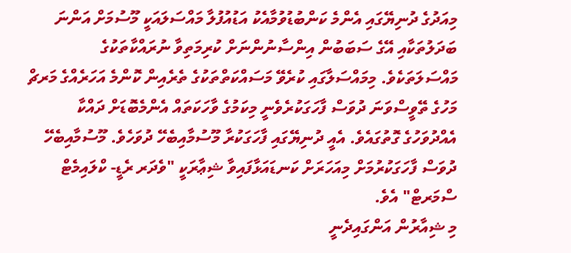މިއަދުގެ ދުނިޔޭގައި އެންމެ ކަންބުޑުވުމާއެކު އަޑުއުފުލާ މައްސަލައަކީ މޫސުމަށް އަންނަ ބަދަލުތަކާއި އޭގެ ސަބަބުން އިންސާނުންނަށް ކުރިމަތިވާ ނުރައްކާތަކުގެ މައްސަލަތަކެވެ. މިމައްސަލާގައި ކުރެވޭ މަސައްކަތްތަކުގެ ތެރެއިން ކޮންމެ އަހަރެއްގެ މަރޗް މަހުގެ ތޭވީސްވަނަ ދުވަސް ފާހަގަކުރެވެނީ މިކަމުގެ ވާހަކަތައް އެންމެބޮޑަށް ދައްކާ އެއްދުވަހުގެ ގޮތުގައެވެ. އެއީ ދުނިޔޭގައި ފާހަގަކުރާ މޫސުމާއިބެހޭ ދުވަހެވެ. މޫސުމާއިބެހޭ ދުވަސް ފާހަގަކުރުމަށް މިއަހަރަށް ކަނޑައަޅާފައިވާ ޝިޢާރަކީ "ވެދަރ ރެޑީ- ކްލައިމެޓް ސްމަރޓް" އެވެ.
މި ޝިއާރުން އަންގައިދެނީ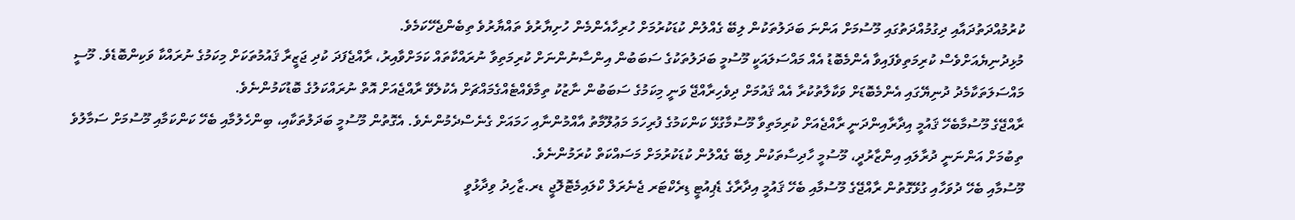ކުރުމުއްދަތުދައާއި ދިގުމުއްދަތުގައި މޫސުމަށް އަންނަ ބަދަލުތަކުން ލިބޭ ގެއްލުން ކުޑަކުރުމަށް ހުރިހާއެންމެން ހުށިޔާރުވެ ތައްޔާރުވެ ތިބެންޖެހޭކަމެވެ.
މުޅިދުނިޔެއަށްވެސް ކުރިމަތިވެފައިވާ އެންމެބޮޑު އެއް މައްސަލައަކީ މޫސުމީ ބަދަލުތަކުގެ ސަބަބުން އިންސާނުންނަށް ކުރިމަތިވާ ނުރައްކާތައް ކަމަށްވާއިރު، ރާއްޖެފަދަ ކުދި ޖަޒީރާ ޤައުމުތަކަށް މިކަމުގެ ނުރައްކާ ވަކިންބޮޑެވެ. މޫސީ މައްސަލަތަކާމެދު ދުނިޔޭގައި އެންމެބޮޑަށް ވަކާލާތުކުރާ އެއް ޤައުމަށް ދިވެހިރާއްޖޭ ވަނީ މިކަމުގެ ސަބަބުން ނާޒުކު ތިމާވެއްޓެއްގެމައްޗަށް އެކުލެވޭ ރާއްޖެއަށް އޮތް ނުރައްކަލުގެ ބޮޑުކަމުންނެވެ.
ރާއްޖޭގެ މޫސުމާބެހޭ ޤައުމީ އިދާރާއިންދަނީ ރާއްޖެއަށް ކުރިމަތިވާ މޫސުމާގުޅޭ ކަންކަމުގެ ފުރިހަމަ މަޢުލޫމާތު އާއްމުންނާއި ހަމައަށް ގެނެސްދެމުންނެވެ. އެގޮތުން މޫސުމީ ބަދަލުތަކާއި، ބިންހެލުމާއި ބެހޭ ކަންކަމާއި މޫސުމަށް ސަމާލުވެ ތިބުމަށް އަންނަނީ ދުރާލައި އިންޒާރުދީ، މޫސުމީ ހާދިސާތަކުން ލިބޭ ގެއްލުން ކުޑަކުރުމަށް މަސައްކަތް ކުރަމުންނެވެ.
މޫސުމާއި ބެހޭ ދުވަހާއި ގުޅޭގޮތުން ރާއްޖޭގެ މޫސުމާއި ބެހޭ ޤައުމީ އިދާރާގެ ޑެޕިއުޓީ ޑިރެކްޓަރ ޖެނެރަލް ކްލައިމެޓޮލޮޖީ ޑރ.ޒާހިދު ވިދާޅުވީ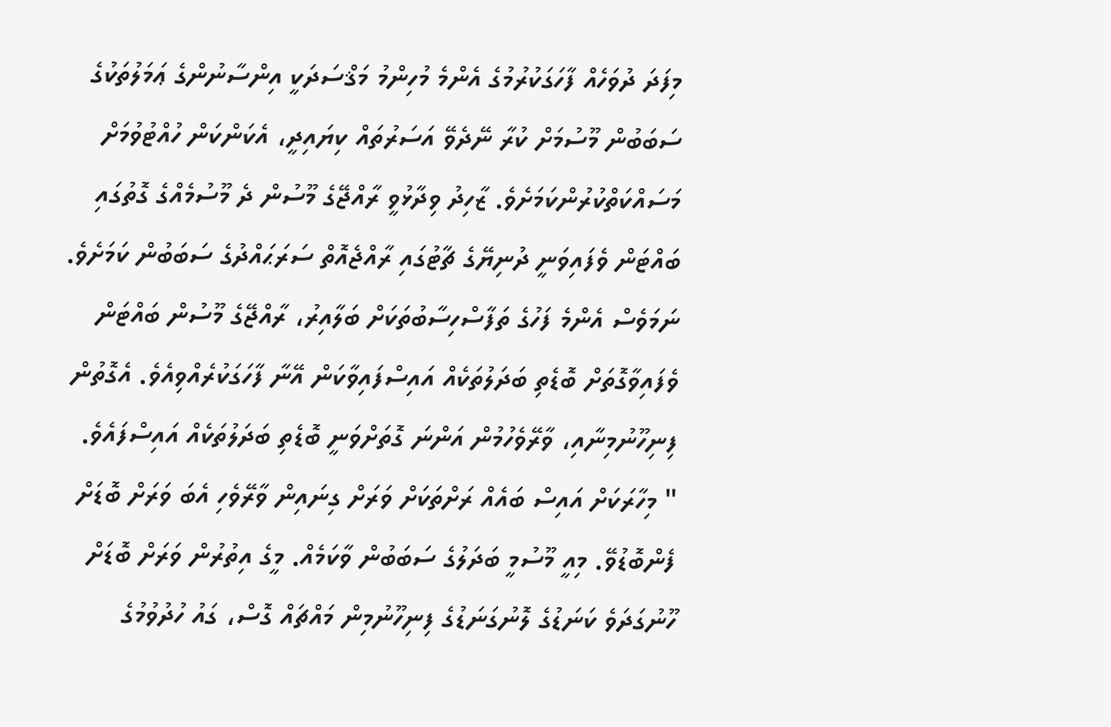މިފަދަ ދުވަހެއް ފާހަގަކުރުމުގެ އެންމެ މުހިންމު މަޤްސަދަކީ އިންސާނުންގެ ޢަމަލުތަކުގެ ސަބަބުން މޫސުމަށް ކުރާ ނޭދެވޭ އަސަރުތައް ކިޔައިދީ، އެކަންކަން ހުއްޓުވުމަށް މަސައްކަތްކުރުންކަމަށެވެ. ޒާހިދު ވިދާޅުވީ ރާއްޖޭގެ މޫސުން ދެ މޫސުމެއްގެ ގޮތުގައި ބައްޓަން ވެފައިވަނީ ދުނިޔޭގެ ޗާޓުގައި ރާއްޖެއޮތް ސަރަޙައްދުގެ ސަބަބުން ކަމަށެވެ. ނަމަވެސް އެންމެ ފަހުގެ ތަފާސްހިސާބުތަކަށް ބަލާއިރު، ރާއްޖޭގެ މޫސުން ބައްޓަން ވެފައިވާގޮތަށް ބޮޑެތި ބަދަލުތަކެއް އައިސްފައިވާކަން އޭނާ ފާހަގަކުރެއްވިއެވެ. އެގޮތުން ފިނިހޫނުމިނާއި، ވާރޭވެހުމުން އަންނަ ގޮތަށްވަނީ ބޮޑެތި ބަދަލުތަކެއް އައިސްފައެވެ.
" މިހާރަކަށް އައިސް ބައެއް ރަށްތަކަށް ވަރަށް ގިނައިން ވާރޭވެހި އެބަ ވަރަށް ބޮޑަށް ފެންބޮޑުވޭ. މިއީ މޫސުމީ ބަދަލުގެ ސަބަބުން ވާކަމެއް. މީގެ އިތުރުން ވަރަށް ބޮޑަށް ހޫނުގަދަވެ ކަނަޑުގެ ލޮނުގަނަޑުގެ ފިނިހޫނުމިން މައްޗައް ގޮސް، ގައު ހުދުވުމުގެ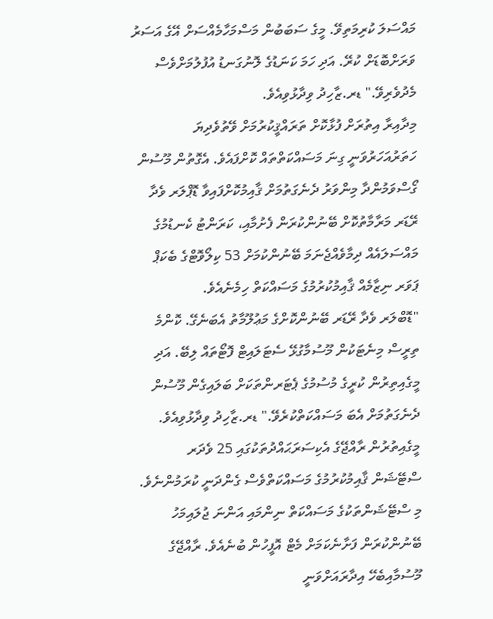މައްސަލަ ކުރިމަތިވޭ. މީގެ ސަބަބުން މަސްމަހާމެއްސަށް އޭގެ އަސަރު ވަރަށްބޮޑަށް ކުރޭ. އަދި ހަމަ ކަނަޑުގެ ލޮނުގަނޑު އުފުލުމަށްވެސް މެދުވެރިވޭ." ޑރ.ޒާހިދު ވިދާޅުވިއެވެ.
މިދާއިރާ އިތުރަށް ފުޅާކޮށް ތަރައްޤީކުރުމަށް ވޭތުވެދިޔަ ހަތަރުއަހަރުވަނީ ގިނަ މަސައްކަތްތައް ކޮށްފައެވެ. އެގޮތުން މޫސުން ގޯސްވަމުންދާ މިންވަރު ދެނެގަތުމަށް ޤާއިމުކޮށްފައިވާ ޑޮޕްލަރ ވެދާ ރޭޑަރ މަރާމާތުކޮށް ބޭނުންކުރަން ފެށުމާއި، ކަރަންޓު ކެނޑުމުގެ މައްސަލައެއް ދިމާވެއްޖެނަމަ ބޭނުންކުމަށް 53 ކިލޯވޮޓްގެ ބެކަޕް ޕަވަރ ނިޒާމެއް ޤާއިމުކުރުމުގެ މަސައްކަތް ހިމެނެއެވެ.
"ޑޮބްލަރ ވެދާ ރޭޑަރ ބޭނުންކޮށްގެ މަޢުލޫމާތު އެބަނެގޭ. ކޮންމެ ތިރީސް މިނެޓަކުން މޫސުމާގުޅޭ ސެޓަލައިޓް ފޮޓޯތައް ލިބޭ. އަދި މީގެއިތިރުން ކުރީގެ މުސުމުގެ ޕެޓަރންތަކަށް ބަލައިގެން މޫސުން ދެނެގަތުމަށް އެބަ މަސައްކަތްކުރެވޭ." ޑރ.ޒާހިދު ވިދާޅުވިއެވެ.
މީގެއިތުރުން ރާއްޖޭގެ އެކިސަރަޙައްދުތަކުގައި 25 ވެދަރ ސްޓޭޝަން ޤާއިމުކުރުމުގެ މަސައްކަތްވެސް ގެންދަނީ ކުރަމުންނެވެ. މި ސްޓޭޝަންތަކުގެ މަސައްކަތް ނިންމައި އަންނަ ޖުލައިމަހު ބޭނުންކުރަން ފަށާނެކަމަށް މެޓް އޮފީހުން ބުނެއެވެ. ރާއްޖޭގެ މޫސުމާއިބެހޭ އިދާރައަށްވަނީ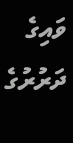ވައިގެ ދަރުރުގެ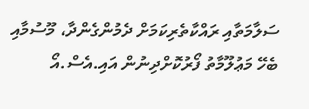ސަލާމަތާއި ރައްކާތެރިކަމަށް ދެމުންގެންދާ، މޫސުމާއި ބެހޭ މަޢުލޫމާތު ފޯރުކޮށްދިނުން އައި.އެސް.އޯ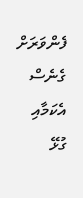ފެންވަރަށް ގެނެސް އެކަމާއި ގުޅޭ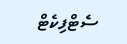ސެޓްފިކެޓް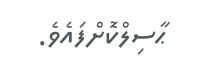ޙާސިލްކޮށްފައެވެ.